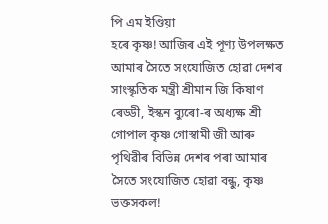পি এম ইণ্ডিয়া
হৰে কৃষ্ণ! আজিৰ এই পূণ্য উপলক্ষত আমাৰ সৈতে সংযোজিত হোৱা দেশৰ সাংস্কৃতিক মন্ত্ৰী শ্ৰীমান জি কিষাণ ৰেড্ডী, ইস্কন ব্যুৰো-ৰ অধ্যক্ষ শ্ৰী গোপাল কৃষ্ণ গোস্বামী জী আৰু পৃথিৱীৰ বিভিন্ন দেশৰ পৰা আমাৰ সৈতে সংযোজিত হোৱা বন্ধু, কৃষ্ণ ভক্তসকল!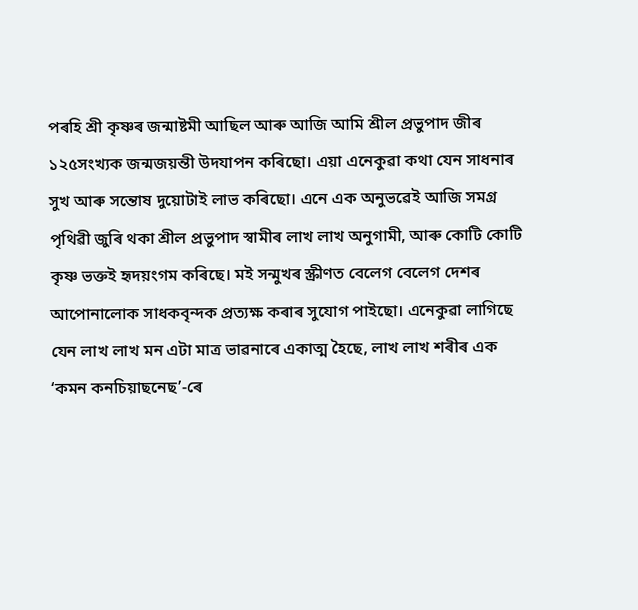পৰহি শ্ৰী কৃষ্ণৰ জন্মাষ্টমী আছিল আৰু আজি আমি শ্ৰীল প্ৰভুপাদ জীৰ ১২৫সংখ্যক জন্মজয়ন্তী উদযাপন কৰিছো। এয়া এনেকুৱা কথা যেন সাধনাৰ সুখ আৰু সন্তোষ দুয়োটাই লাভ কৰিছো। এনে এক অনুভৱেই আজি সমগ্ৰ পৃথিৱী জুৰি থকা শ্ৰীল প্ৰভুপাদ স্বামীৰ লাখ লাখ অনুগামী, আৰু কোটি কোটি কৃষ্ণ ভক্তই হৃদয়ংগম কৰিছে। মই সন্মুখৰ স্ক্ৰীণত বেলেগ বেলেগ দেশৰ আপোনালোক সাধকবৃন্দক প্ৰত্যক্ষ কৰাৰ সুযোগ পাইছো। এনেকুৱা লাগিছে যেন লাখ লাখ মন এটা মাত্ৰ ভাৱনাৰে একাত্ম হৈছে, লাখ লাখ শৰীৰ এক ‘কমন কনচিয়াছনেছ’-ৰে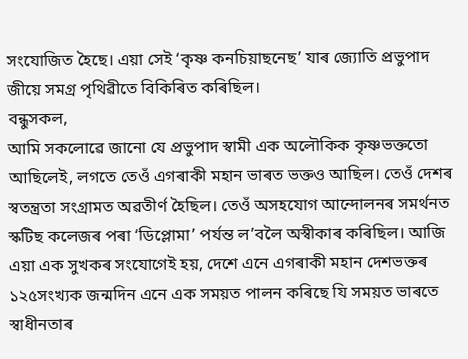সংযোজিত হৈছে। এয়া সেই ‘কৃষ্ণ কনচিয়াছনেছ’ যাৰ জ্যোতি প্ৰভুপাদ জীয়ে সমগ্ৰ পৃথিৱীতে বিকিৰিত কৰিছিল।
বন্ধুসকল,
আমি সকলোৱে জানো যে প্ৰভুপাদ স্বামী এক অলৌকিক কৃষ্ণভক্ততো আছিলেই, লগতে তেওঁ এগৰাকী মহান ভাৰত ভক্তও আছিল। তেওঁ দেশৰ স্বতন্ত্ৰতা সংগ্ৰামত অৱতীৰ্ণ হৈছিল। তেওঁ অসহযোগ আন্দোলনৰ সমৰ্থনত স্কটিছ কলেজৰ পৰা ‘ডিপ্লোমা’ পৰ্যন্ত ল’বলৈ অস্বীকাৰ কৰিছিল। আজি এয়া এক সুখকৰ সংযোগেই হয়, দেশে এনে এগৰাকী মহান দেশভক্তৰ ১২৫সংখ্যক জন্মদিন এনে এক সময়ত পালন কৰিছে যি সময়ত ভাৰতে স্বাধীনতাৰ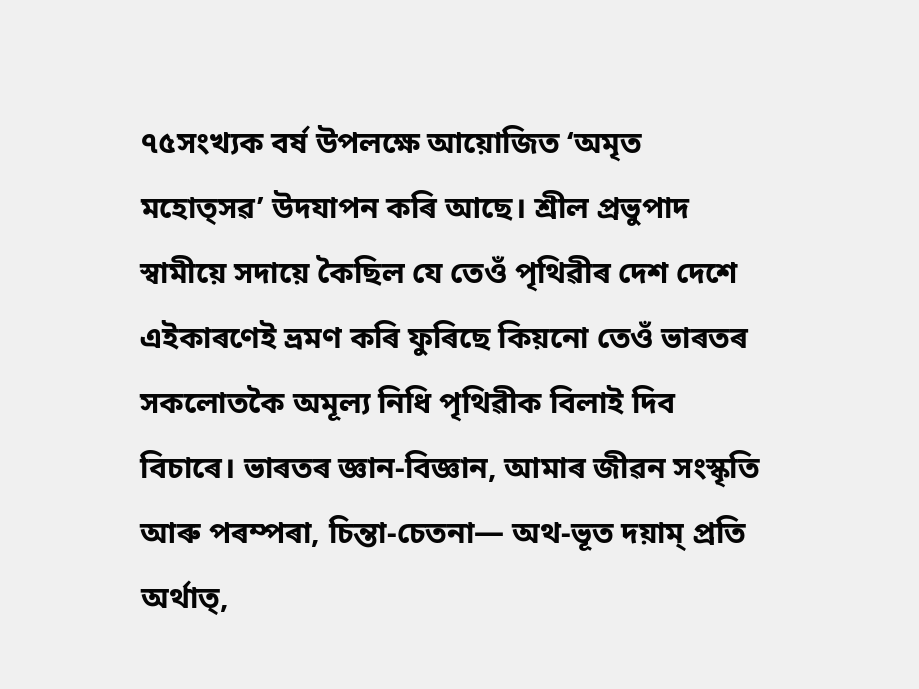৭৫সংখ্যক বৰ্ষ উপলক্ষে আয়োজিত ‘অমৃত মহোত্সৱ’ উদযাপন কৰি আছে। শ্ৰীল প্ৰভুপাদ স্বামীয়ে সদায়ে কৈছিল যে তেওঁ পৃথিৱীৰ দেশ দেশে এইকাৰণেই ভ্ৰমণ কৰি ফুৰিছে কিয়নো তেওঁ ভাৰতৰ সকলোতকৈ অমূল্য নিধি পৃথিৱীক বিলাই দিব বিচাৰে। ভাৰতৰ জ্ঞান-বিজ্ঞান, আমাৰ জীৱন সংস্কৃতি আৰু পৰম্পৰা, চিন্তা-চেতনা— অথ-ভূত দয়াম্ প্ৰতি অৰ্থাত্,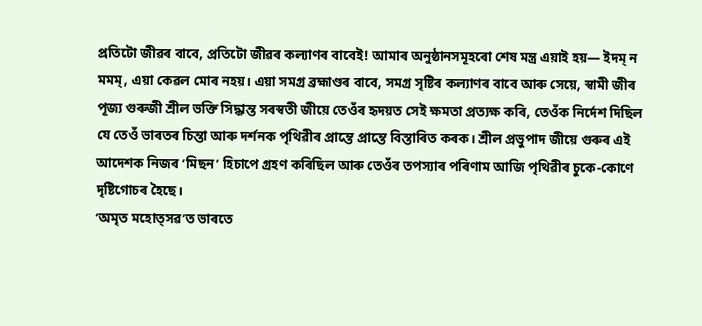প্ৰতিটো জীৱৰ বাবে, প্ৰতিটো জীৱৰ কল্যাণৰ বাবেই! আমাৰ অনুষ্ঠানসমূহৰো শেষ মন্ত্ৰ এয়াই হয়— ইদম্ ন মমম্, এয়া কেৱল মোৰ নহয়। এয়া সমগ্ৰ ব্ৰহ্মাণ্ডৰ বাবে, সমগ্ৰ সৃষ্টিৰ কল্যাণৰ বাবে আৰু সেয়ে, স্বামী জীৰ পূজ্য গুৰুজী শ্ৰীল ভক্তি সিদ্ধান্ত সৰস্বতী জীয়ে তেওঁৰ হৃদয়ত সেই ক্ষমতা প্ৰত্যক্ষ কৰি, তেওঁক নিৰ্দেশ দিছিল যে তেওঁ ভাৰতৰ চিন্তা আৰু দৰ্শনক পৃথিৱীৰ প্ৰান্তে প্ৰান্তে বিস্তাৰিত কৰক। শ্ৰীল প্ৰভুপাদ জীয়ে গুৰুৰ এই আদেশক নিজৰ ‘মিছন’ হিচাপে গ্ৰহণ কৰিছিল আৰু তেওঁৰ তপস্যাৰ পৰিণাম আজি পৃথিৱীৰ চুকে-কোণে দৃষ্টিগোচৰ হৈছে।
‘অমৃত মহোত্সৱ’ত ভাৰতে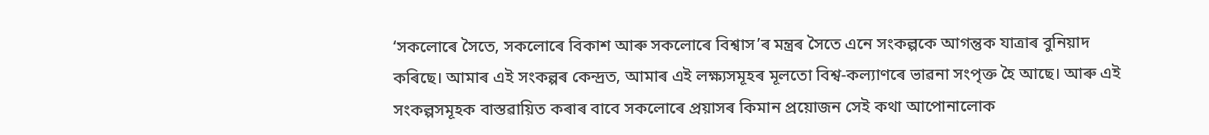‘সকলোৰে সৈতে, সকলোৰে বিকাশ আৰু সকলোৰে বিশ্বাস’ৰ মন্ত্ৰৰ সৈতে এনে সংকল্পকে আগন্তুক যাত্ৰাৰ বুনিয়াদ কৰিছে। আমাৰ এই সংকল্পৰ কেন্দ্ৰত, আমাৰ এই লক্ষ্যসমূহৰ মূলতো বিশ্ব-কল্যাণৰে ভাৱনা সংপৃক্ত হৈ আছে। আৰু এই সংকল্পসমূহক বাস্তৱায়িত কৰাৰ বাবে সকলোৰে প্ৰয়াসৰ কিমান প্ৰয়োজন সেই কথা আপোনালোক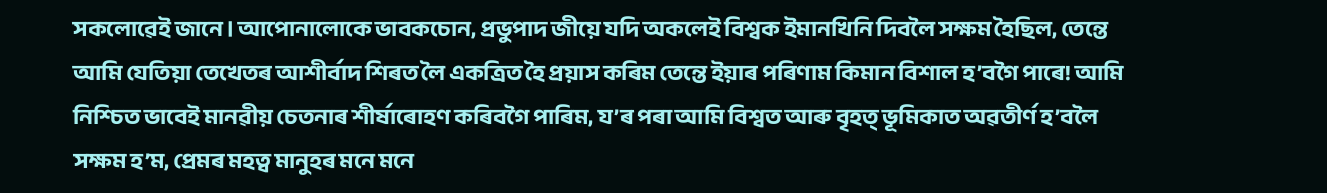সকলোৱেই জানে। আপোনালোকে ভাবকচোন, প্ৰভুপাদ জীয়ে যদি অকলেই বিশ্বক ইমানখিনি দিবলৈ সক্ষম হৈছিল, তেন্তে আমি যেতিয়া তেখেতৰ আশীৰ্বাদ শিৰত লৈ একত্ৰিত হৈ প্ৰয়াস কৰিম তেন্তে ইয়াৰ পৰিণাম কিমান বিশাল হ’বগৈ পাৰে! আমি নিশ্চিত ভাবেই মানৱীয় চেতনাৰ শীৰ্ষাৰোহণ কৰিবগৈ পাৰিম, য’ৰ পৰা আমি বিশ্বত আৰু বৃহত্ ভূমিকাত অৱতীৰ্ণ হ’বলৈ সক্ষম হ’ম, প্ৰেমৰ মহত্ব মানুহৰ মনে মনে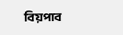বিয়পাব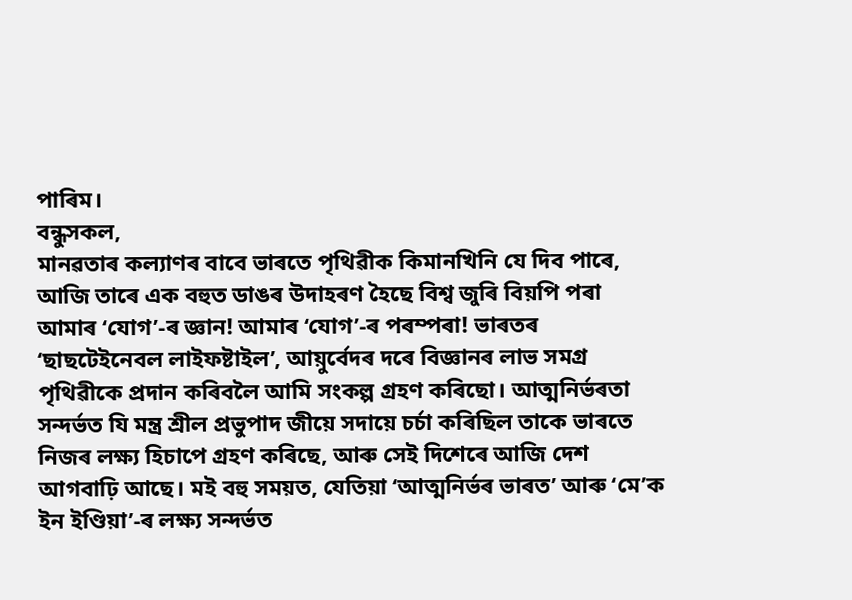পাৰিম।
বন্ধুসকল,
মানৱতাৰ কল্যাণৰ বাবে ভাৰতে পৃথিৱীক কিমানখিনি যে দিব পাৰে, আজি তাৰে এক বহুত ডাঙৰ উদাহৰণ হৈছে বিশ্ব জুৰি বিয়পি পৰা আমাৰ ‘যোগ’-ৰ জ্ঞান! আমাৰ ‘যোগ’-ৰ পৰম্পৰা! ভাৰতৰ ‘ছাছটেইনেবল লাইফষ্টাইল’, আয়ুৰ্বেদৰ দৰে বিজ্ঞানৰ লাভ সমগ্ৰ পৃথিৱীকে প্ৰদান কৰিবলৈ আমি সংকল্প গ্ৰহণ কৰিছো। আত্মনিৰ্ভৰতা সন্দৰ্ভত যি মন্ত্ৰ শ্ৰীল প্ৰভুপাদ জীয়ে সদায়ে চৰ্চা কৰিছিল তাকে ভাৰতে নিজৰ লক্ষ্য হিচাপে গ্ৰহণ কৰিছে, আৰু সেই দিশেৰে আজি দেশ আগবাঢ়ি আছে। মই বহু সময়ত, যেতিয়া ‘আত্মনিৰ্ভৰ ভাৰত’ আৰু ‘মে’ক ইন ইণ্ডিয়া’-ৰ লক্ষ্য সন্দৰ্ভত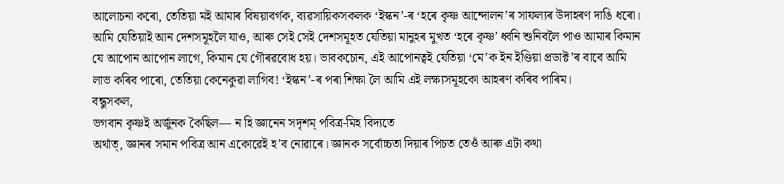আলোচনা কৰো, তেতিয়া মই আমাৰ বিষয়াবৰ্গক, ব্যৱসায়িকসকলক ‘ইস্কন’-ৰ ‘হৰে কৃষ্ণ আন্দোলন’ৰ সাফল্যৰ উদাহৰণ দাঙি ধৰো। আমি যেতিয়াই আন দেশসমূহলৈ যাও, আৰু সেই সেই দেশসমূহত যেতিয়া মানুহৰ মুখত ‘হৰে কৃষ্ণ’ ধ্বনি শুনিবলৈ পাও আমাৰ কিমান যে আপোন আপোন লাগে, কিমান যে গৌৰৱবোধ হয়। ভাবকচোন, এই আপোনত্বই যেতিয়া ‘মে’ক ইন ইণ্ডিয়া প্ৰডাক্ট’ৰ বাবে আমি লাভ কৰিব পাৰো, তেতিয়া কেনেকুৱা লাগিব! ‘ইস্কন’-ৰ পৰা শিক্ষা লৈ আমি এই লক্ষ্যসমূহকো আহৰণ কৰিব পাৰিম।
বন্ধুসকল,
ভগবান কৃষ্ণই অৰ্জুনক কৈছিল— ন হি জ্ঞানেন সদৃশম্ পবিত্ৰ-মিহ বিদ্যতে
অৰ্থাত্, জ্ঞানৰ সমান পবিত্ৰ আন একোৱেই হ’ব নোৱাৰে। জ্ঞানক সৰ্বোচ্চতা দিয়াৰ পিচত তেওঁ আৰু এটা কথা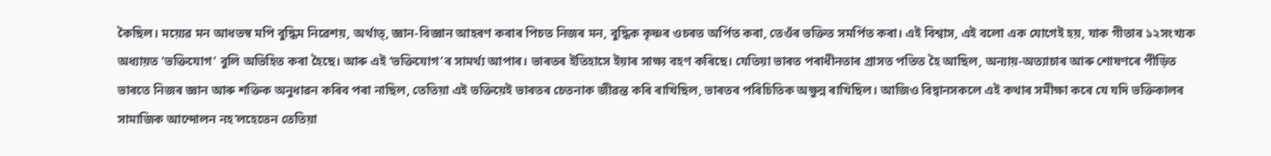কৈছিল। ময়্যেৱ মন আধতস্ব মপি বুদ্ধিম নিৱেশয়, অৰ্থাত্, জ্ঞান-বিজ্ঞান আহৰণ কৰাৰ পিচত নিজৰ মন, বুদ্ধিক কৃষ্ণৰ ওচৰত অৰ্পিত কৰা, তেওঁৰ ভক্তিত সমৰ্পিত কৰা। এই বিশ্বাস, এই বলো এক যোগেই হয়, যাক গীতাৰ ১২সংখ্যক অধ্যায়ত ‘ভক্তিযোগ’ বুলি অভিহিত কৰা হৈছে। আৰু এই ‘ভক্তিযোগ’ৰ সামৰ্থ্য আপাৰ। ভাৰতৰ ইতিহাসে ইয়াৰ সাক্ষ্য বহণ কৰিছে। যেতিয়া ভাৰত পৰাধীনতাৰ গ্ৰাসত পতিত হৈ আছিল, অন্যায়-অত্যাচাৰ আৰু শোষণৰে পীড়িত ভাৰতে নিজৰ জ্ঞান আৰু শক্তিক অনুধাৱন কৰিব পৰা নাছিল, তেতিয়া এই ভক্তিয়েই ভাৰতৰ চেতনাক জীৱন্ত কৰি ৰাখিছিল, ভাৰতৰ পৰিচিতিক অক্ষুন্ন ৰাখিছিল। আজিও বিদ্বানসকলে এই কথাৰ সমীক্ষা কৰে যে যদি ভক্তিকালৰ সামাজিক আন্দোলন নহ’লহেতেন তেতিয়া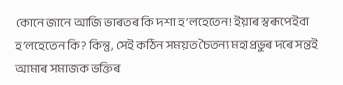কোনে জানে আজি ভাৰতৰ কি দশা হ’লহেতেন! ইয়াৰ স্বৰূপেইবা হ’লহেতেন কি? কিন্তু, সেই কঠিন সময়ত চৈতন্য মহাপ্ৰভুৰ দৰে সন্তই আমাৰ সমাজক ভক্তিৰ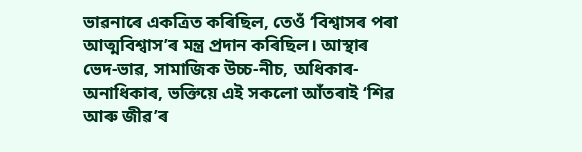ভাৱনাৰে একত্ৰিত কৰিছিল, তেওঁ ‘বিশ্বাসৰ পৰা আত্মবিশ্বাস’ৰ মন্ত্ৰ প্ৰদান কৰিছিল। আস্থাৰ ভেদ-ভাৱ, সামাজিক উচ্চ-নীচ, অধিকাৰ-অনাধিকাৰ, ভক্তিয়ে এই সকলো আঁতৰাই ‘শিৱ আৰু জীৱ’ৰ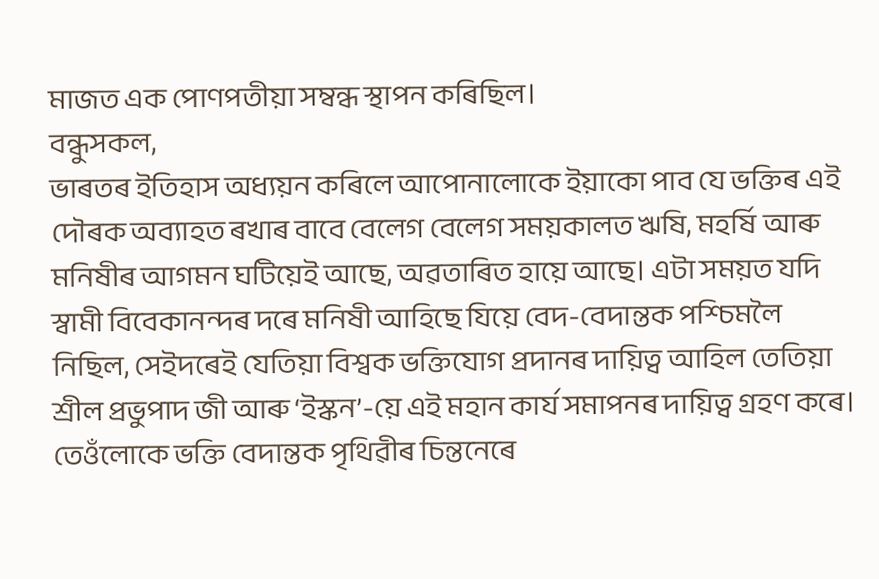মাজত এক পোণপতীয়া সম্বন্ধ স্থাপন কৰিছিল।
বন্ধুসকল,
ভাৰতৰ ইতিহাস অধ্যয়ন কৰিলে আপোনালোকে ইয়াকো পাব যে ভক্তিৰ এই দৌৰক অব্যাহত ৰখাৰ বাবে বেলেগ বেলেগ সময়কালত ঋষি, মহৰ্ষি আৰু মনিষীৰ আগমন ঘটিয়েই আছে, অৱতাৰিত হায়ে আছে। এটা সময়ত যদি স্বামী বিবেকানন্দৰ দৰে মনিষী আহিছে যিয়ে বেদ-বেদান্তক পশ্চিমলৈ নিছিল, সেইদৰেই যেতিয়া বিশ্বক ভক্তিযোগ প্ৰদানৰ দায়িত্ব আহিল তেতিয়া শ্ৰীল প্ৰভুপাদ জী আৰু ‘ইস্কন’-য়ে এই মহান কাৰ্য সমাপনৰ দায়িত্ব গ্ৰহণ কৰে। তেওঁলোকে ভক্তি বেদান্তক পৃথিৱীৰ চিন্তনেৰে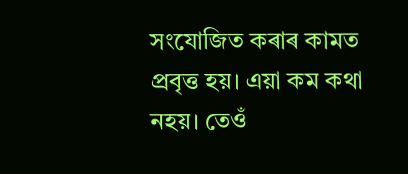সংযোজিত কৰাৰ কামত প্ৰবৃত্ত হয়। এয়া কম কথা নহয়। তেওঁ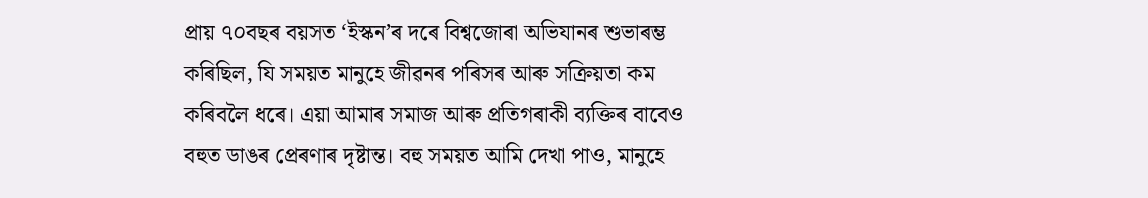প্ৰায় ৭০বছৰ বয়সত ‘ইস্কন’ৰ দৰে বিশ্বজোৰা অভিযানৰ শুভাৰম্ভ কৰিছিল, যি সময়ত মানুহে জীৱনৰ পৰিসৰ আৰু সক্ৰিয়তা কম কৰিবলৈ ধৰে। এয়া আমাৰ সমাজ আৰু প্ৰতিগৰাকী ব্যক্তিৰ বাবেও বহুত ডাঙৰ প্ৰেৰণাৰ দৃষ্টান্ত। বহু সময়ত আমি দেখা পাও, মানুহে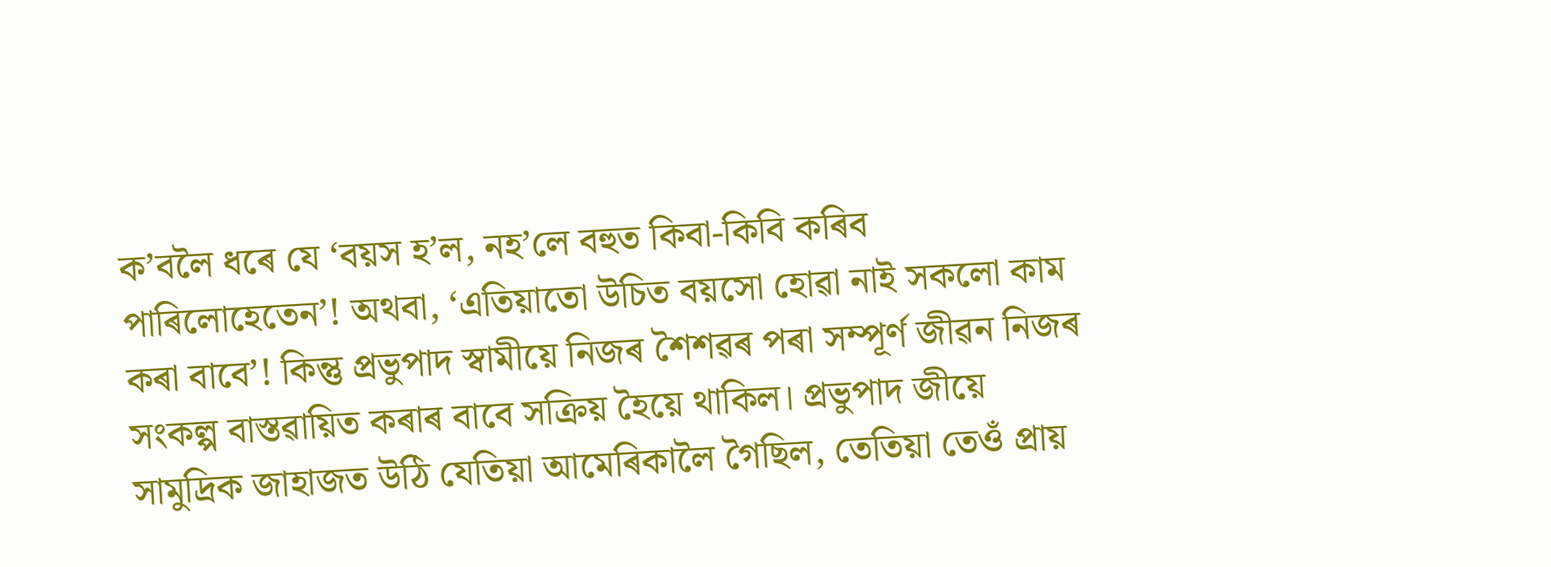ক’বলৈ ধৰে যে ‘বয়স হ’ল, নহ’লে বহুত কিবা-কিবি কৰিব পাৰিলোহেতেন’! অথবা, ‘এতিয়াতো উচিত বয়সো হোৱা নাই সকলো কাম কৰা বাবে’! কিন্তু প্ৰভুপাদ স্বামীয়ে নিজৰ শৈশৱৰ পৰা সম্পূৰ্ণ জীৱন নিজৰ সংকল্প বাস্তৱায়িত কৰাৰ বাবে সক্ৰিয় হৈয়ে থাকিল। প্ৰভুপাদ জীয়ে সামুদ্ৰিক জাহাজত উঠি যেতিয়া আমেৰিকালৈ গৈছিল, তেতিয়া তেওঁ প্ৰায়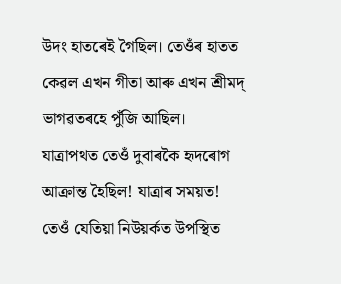উদং হাতৰেই গৈছিল। তেওঁৰ হাতত কেৱল এখন গীতা আৰু এখন শ্ৰীমদ্ ভাগৱতৰহে পুঁজি আছিল। যাত্ৰাপথত তেওঁ দুবাৰকৈ হৃদৰোগ আক্ৰান্ত হৈছিল! যাত্ৰাৰ সময়ত! তেওঁ যেতিয়া নিউয়ৰ্কত উপস্থিত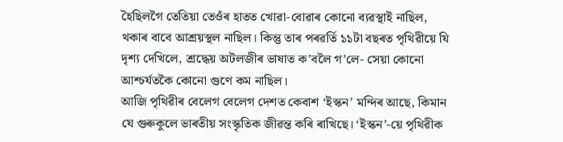হৈছিলগৈ তেতিয়া তেওঁৰ হাতত খোৱা-বোৱাৰ কোনো ব্যৱস্থাই নাছিল, থকাৰ বাবে আশ্ৰয়স্থল নাছিল। কিন্তু তাৰ পৰৱৰ্তি ১১টা বছৰত পৃথিৱীয়ে যি দৃশ্য দেখিলে, শ্ৰদ্ধেয় অটলজীৰ ভাষাত ক’বলৈ গ’লে- সেয়া কোনো আশ্চৰ্যতকৈ কোনো গুণে কম নাছিল।
আজি পৃথিৱীৰ বেলেগ বেলেগ দেশত কেবাশ ‘ইস্কন’ মন্দিৰ আছে, কিমান যে গুৰুকুলে ভাৰতীয় সংস্কৃতিক জীৱন্ত কৰি ৰাখিছে। ‘ইস্কন’-য়ে পৃথিৱীক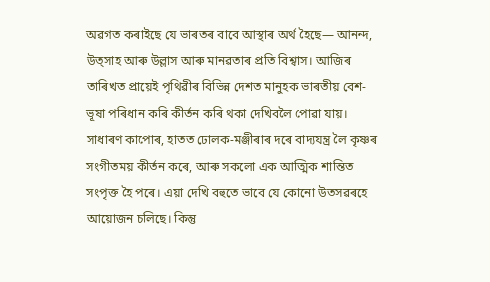অৱগত কৰাইছে যে ভাৰতৰ বাবে আস্থাৰ অৰ্থ হৈছে— আনন্দ, উত্সাহ আৰু উল্লাস আৰু মানৱতাৰ প্ৰতি বিশ্বাস। আজিৰ তাৰিখত প্ৰায়েই পৃথিৱীৰ বিভিন্ন দেশত মানুহক ভাৰতীয় বেশ-ভূষা পৰিধান কৰি কীৰ্তন কৰি থকা দেখিবলৈ পোৱা যায়। সাধাৰণ কাপোৰ, হাতত ঢোলক-মঞ্জীৰাৰ দৰে বাদ্যযন্ত্ৰ লৈ কৃষ্ণৰ সংগীতময় কীৰ্তন কৰে, আৰু সকলো এক আত্মিক শান্তিত সংপৃক্ত হৈ পৰে। এয়া দেখি বহুতে ভাবে যে কোনো উতসৱৰহে আয়োজন চলিছে। কিন্তু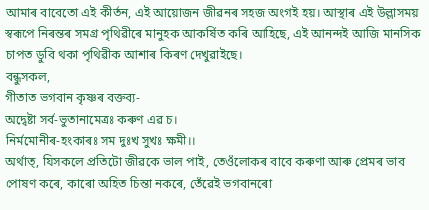আমাৰ বাবেতো এই কীৰ্তন, এই আয়োজন জীৱনৰ সহজ অংগই হয়। আস্থাৰ এই উল্লাসময় স্বৰূপে নিৰন্তৰ সমগ্ৰ পৃথিৱীৰে মানুহক আকৰ্ষিত কৰি আহিছে, এই আনন্দই আজি মানসিক চাপত ডুবি থকা পৃথিৱীক আশাৰ কিৰণ দেখুৱাইছে।
বন্ধুসকল,
গীতাত ভগবান কৃষ্ণৰ বক্তব্য-
অদ্বেষ্টা সৰ্ব-ভুতানামেত্ৰঃ কৰুণ এৱ চ।
নিৰ্মমোনীৰ-হংকাৰঃ সম দুঃখ সুখঃ ক্ষমী।।
অৰ্থাত্, যিসকলে প্ৰতিটো জীৱকে ভাল পাই, তেওঁলোকৰ বাবে কৰুণা আৰু প্ৰেমৰ ভাব পোষণ কৰে, কাৰো অহিত চিন্তা নকৰে, তেঁৱেই ভগবানৰো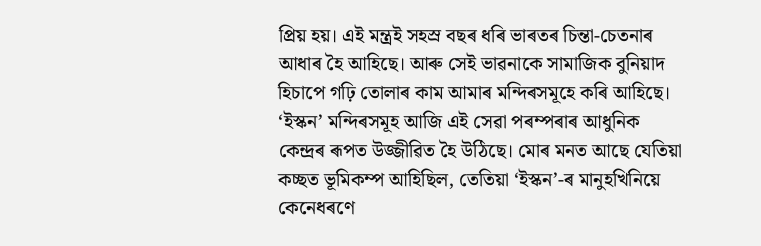প্ৰিয় হয়। এই মন্ত্ৰই সহস্ৰ বছৰ ধৰি ভাৰতৰ চিন্তা-চেতনাৰ আধাৰ হৈ আহিছে। আৰু সেই ভাৱনাকে সামাজিক বুনিয়াদ হিচাপে গঢ়ি তোলাৰ কাম আমাৰ মন্দিৰসমূহে কৰি আহিছে। ‘ইস্কন’ মন্দিৰসমূহ আজি এই সেৱা পৰম্পৰাৰ আধুনিক কেন্দ্ৰৰ ৰূপত উজ্জীৱিত হৈ উঠিছে। মোৰ মনত আছে যেতিয়া কচ্ছত ভূমিকম্প আহিছিল, তেতিয়া ‘ইস্কন’-ৰ মানুহখিনিয়ে কেনেধৰণে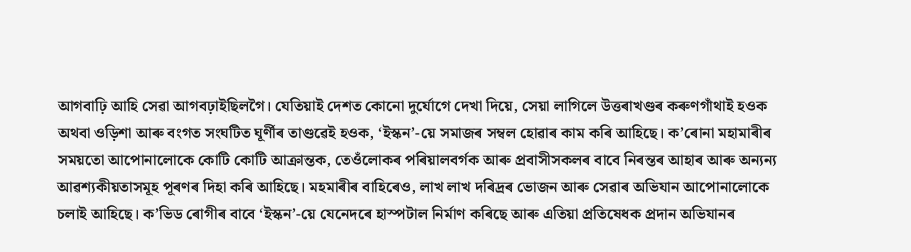আগবাঢ়ি আহি সেৱা আগবঢ়াইছিলগৈ। যেতিয়াই দেশত কোনো দুৰ্যোগে দেখা দিয়ে, সেয়া লাগিলে উত্তৰাখণ্ডৰ কৰুণগাঁথাই হওক অথবা ওড়িশা আৰু বংগত সংঘটিত ঘূৰ্ণীৰ তাণ্ডৱেই হওক, ‘ইস্কন’-য়ে সমাজৰ সম্বল হোৱাৰ কাম কৰি আহিছে। ক’ৰোনা মহামাৰীৰ সময়তো আপোনালোকে কোটি কোটি আক্ৰান্তক, তেওঁলোকৰ পৰিয়ালবৰ্গক আৰু প্ৰবাসীসকলৰ বাবে নিৰন্তৰ আহাৰ আৰু অন্যন্য আৱশ্যকীয়তাসমূহ পূৰণৰ দিহা কৰি আহিছে। মহমাৰীৰ বাহিৰেও, লাখ লাখ দৰিদ্ৰৰ ভোজন আৰু সেৱাৰ অভিযান আপোনালোকে চলাই আহিছে। ক’ভিড ৰোগীৰ বাবে ‘ইস্কন’-য়ে যেনেদৰে হাস্পটাল নিৰ্মাণ কৰিছে আৰু এতিয়া প্ৰতিষেধক প্ৰদান অভিযানৰ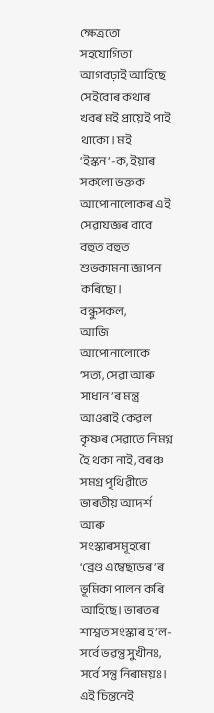ক্ষেত্ৰতো সহযোগিতা আগবঢ়াই আহিছে সেইবোৰ কথাৰ খবৰ মই প্ৰায়েই পাই থাকো। মই ‘ইস্কন’-ক, ইয়াৰ সকলো ভক্তক আপোনালোকৰ এই সেৱাযজ্ঞৰ বাবে বহুত বহুত শুভকামনা জ্ঞাপন কৰিছো।
বন্ধুসকল,
আজি আপোনালোকে ‘সত্য, সেৱা আৰু সাধান’ৰ মন্ত্ৰ আওৰাই কেৱল কৃষ্ণৰ সেৱাতে নিমগ্ন হৈ থকা নাই, বৰঞ্চ সমগ্ৰ পৃথিৱীতে ভাৰতীয় আদৰ্শ আৰু সংস্কাৰসমূহৰো ‘ব্ৰেণ্ড এম্বেছাডৰ’ৰ ভূমিকা পালন কৰি আহিছে। ভাৰতৰ শাশ্বত সংস্কাৰ হ’ল- সৰ্বে ভৱন্তু সুখীনঃ, সৰ্বে সন্তু নিৰাময়ঃ। এই চিন্তনেই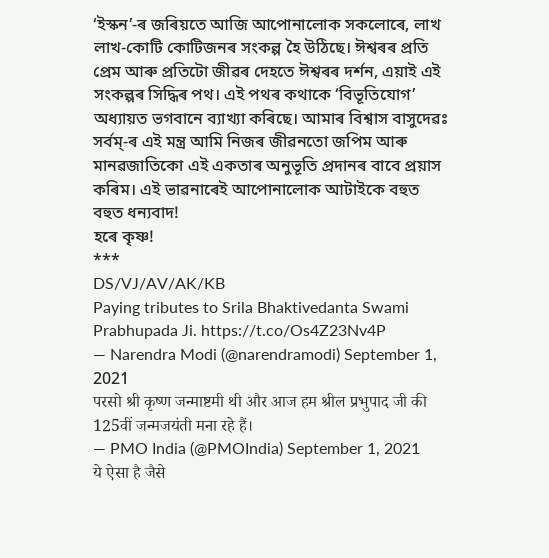‘ইস্কন’-ৰ জৰিয়তে আজি আপোনালোক সকলোৰে, লাখ লাখ-কোটি কোটিজনৰ সংকল্প হৈ উঠিছে। ঈশ্বৰৰ প্ৰতি প্ৰেম আৰু প্ৰতিটো জীৱৰ দেহতে ঈশ্বৰৰ দৰ্শন, এয়াই এই সংকল্পৰ সিদ্ধিৰ পথ। এই পথৰ কথাকে ‘বিভূতিযোগ’ অধ্যায়ত ভগবানে ব্যাখ্যা কৰিছে। আমাৰ বিশ্বাস বাসুদেৱঃ সৰ্বম্-ৰ এই মন্ত্ৰ আমি নিজৰ জীৱনতো জপিম আৰু মানৱজাতিকো এই একতাৰ অনুভূতি প্ৰদানৰ বাবে প্ৰয়াস কৰিম। এই ভাৱনাৰেই আপোনালোক আটাইকে বহুত বহুত ধন্যবাদ!
হৰে কৃষ্ণ!
***
DS/VJ/AV/AK/KB
Paying tributes to Srila Bhaktivedanta Swami Prabhupada Ji. https://t.co/Os4Z23Nv4P
— Narendra Modi (@narendramodi) September 1, 2021
परसो श्री कृष्ण जन्माष्टमी थी और आज हम श्रील प्रभुपाद जी की 125वीं जन्मजयंती मना रहे हैं।
— PMO India (@PMOIndia) September 1, 2021
ये ऐसा है जैसे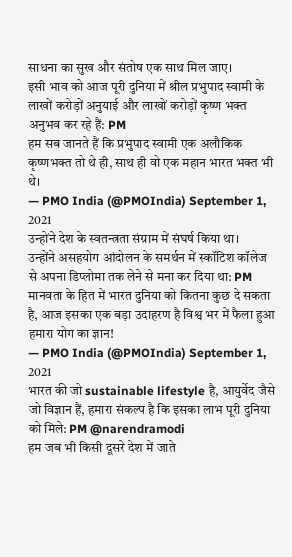साधना का सुख और संतोष एक साथ मिल जाए।
इसी भाव को आज पूरी दुनिया में श्रील प्रभुपाद स्वामी के लाखों करोड़ों अनुयाई और लाखों करोड़ों कृष्ण भक्त अनुभव कर रहे हैं: PM
हम सब जानते हैं कि प्रभुपाद स्वामी एक अलौकिक कृष्णभक्त तो थे ही, साथ ही वो एक महान भारत भक्त भी थे।
— PMO India (@PMOIndia) September 1, 2021
उन्होंने देश के स्वतन्त्रता संग्राम में संघर्ष किया था।
उन्होंने असहयोग आंदोलन के समर्थन में स्कॉटिश कॉलेज से अपना डिप्लोमा तक लेने से मना कर दिया था: PM
मानवता के हित में भारत दुनिया को कितना कुछ दे सकता है, आज इसका एक बड़ा उदाहरण है विश्व भर में फैला हुआ हमारा योग का ज्ञान!
— PMO India (@PMOIndia) September 1, 2021
भारत की जो sustainable lifestyle है, आयुर्वेद जैसे जो विज्ञान हैं, हमारा संकल्प है कि इसका लाभ पूरी दुनिया को मिले: PM @narendramodi
हम जब भी किसी दूसरे देश में जाते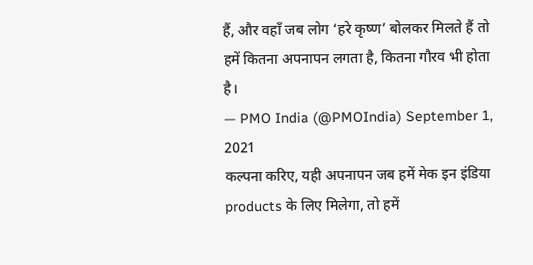हैं, और वहाँ जब लोग ‘हरे कृष्ण’ बोलकर मिलते हैं तो हमें कितना अपनापन लगता है, कितना गौरव भी होता है।
— PMO India (@PMOIndia) September 1, 2021
कल्पना करिए, यही अपनापन जब हमें मेक इन इंडिया products के लिए मिलेगा, तो हमें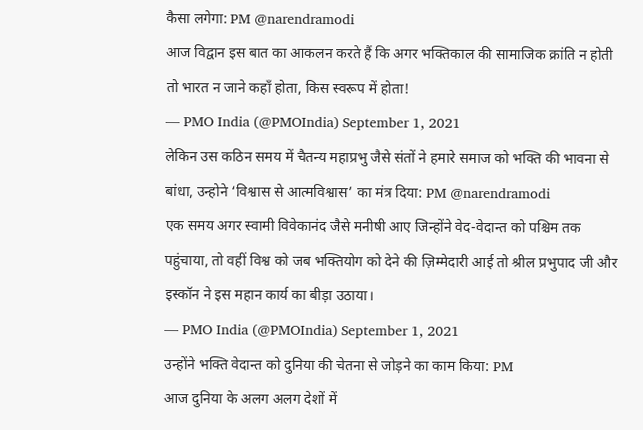कैसा लगेगा: PM @narendramodi
आज विद्वान इस बात का आकलन करते हैं कि अगर भक्तिकाल की सामाजिक क्रांति न होती तो भारत न जाने कहाँ होता, किस स्वरूप में होता!
— PMO India (@PMOIndia) September 1, 2021
लेकिन उस कठिन समय में चैतन्य महाप्रभु जैसे संतों ने हमारे समाज को भक्ति की भावना से बांधा, उन्होने ‘विश्वास से आत्मविश्वास’ का मंत्र दिया: PM @narendramodi
एक समय अगर स्वामी विवेकानंद जैसे मनीषी आए जिन्होंने वेद-वेदान्त को पश्चिम तक पहुंचाया, तो वहीं विश्व को जब भक्तियोग को देने की ज़िम्मेदारी आई तो श्रील प्रभुपाद जी और इस्कॉन ने इस महान कार्य का बीड़ा उठाया।
— PMO India (@PMOIndia) September 1, 2021
उन्होंने भक्ति वेदान्त को दुनिया की चेतना से जोड़ने का काम किया: PM
आज दुनिया के अलग अलग देशों में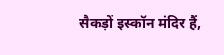सैकड़ों इस्कॉन मंदिर हैं,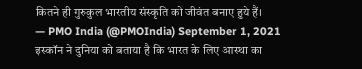कितने ही गुरुकुल भारतीय संस्कृति को जीवंत बनाए हुये हैं।
— PMO India (@PMOIndia) September 1, 2021
इस्कॉन ने दुनिया को बताया है कि भारत के लिए आस्था का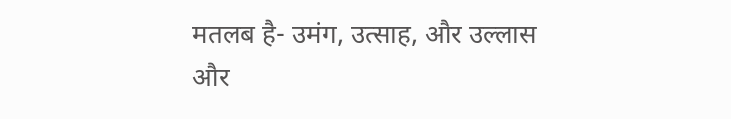मतलब है- उमंग, उत्साह, और उल्लास और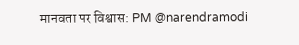मानवता पर विश्वास: PM @narendramodi